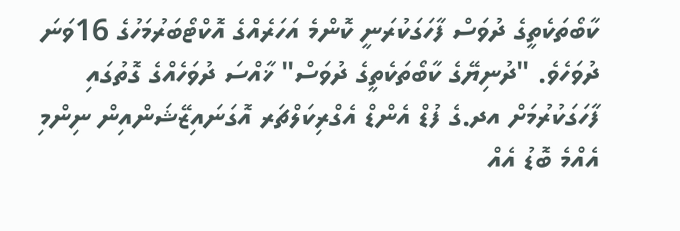ކާބޯތަކެތީގެ ދުވަސް ފާހަގަކުރަނީ ކޮންމެ އަހަރެއްގެ އޮކްޓޯބަރުމަހުގެ 16ވަނަ ދުވަހެވެ. "ދުނިޔޭގެ ކާބޯތަކެތީގެ ދުވަސް" ޚާއްސަ ދުވަހެއްގެ ގޮތުގައި ފާހަގަކުރުމަށް އދ.ގެ ފުޑް އެންޑް އެގްރިކަލްޗަރ އޮގަނައިޒޭޝަންއިން ނިންމި އެއްމެ ބޮޑު އެއް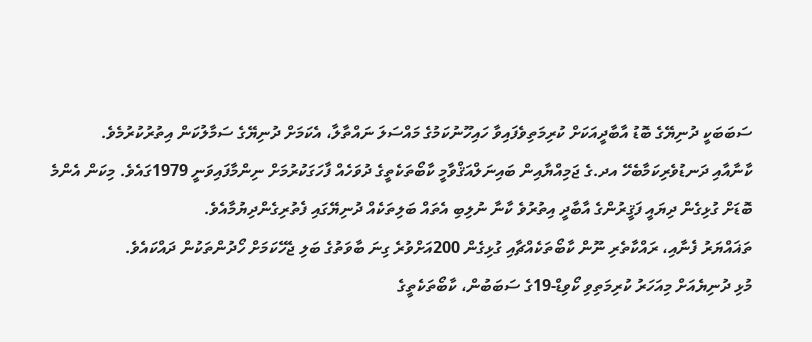ސަބަބަކީ ދުނިޔޭގެ ބޮޑު އާބާދީއަކަށް ކުރިމަތިވެފައިވާ ހައިހޫނުކަމުގެ މައްސަލަ ނައްތާލާ، އެކަމަށް ދުނިޔޭގެ ސަމާލުކަން އިތުރުކުރުމެވެ.
ކާނާއާއި ދަނޑުވެރިކަމާބެހޭ އދ.ގެ ޖަމިއްޔާއިން ބައިނަލްއަޤްވާމީ ކާބޯތަކެތީގެ ދުވަހެއް ފާހަގަކުރުމަށް ނިންމާފައިވަނީ 1979ގައެވެ. މިކަން އެންމެ ބޮޑަށް ގުޅިގެން ދިޔައީ ފަޤީރުންގެ އާބާދީ އިތުރުވެ ކާނާ ނުލިބި އެތައް ބަލިތަކެއް ދުނިޔޭގައި ފެތުރިގެންދިޔުމާއެވެ.
ތަޣައްޔަރު ފެނާއި، ރައްކާތެރި ނޫން ކާބޯތަކެއްޗާއި ގުޅިގެން 200އަށްވުރެ ގިނަ ބާވަތުގެ ބަލި ޖެހޭކަމަށް ހޯދުންތަކުން ދައްކައެވެ.
މުޅި ދުނިޔެއަށް މިއަހަރު ކުރިމަތިވި ކޯވިޑް-19ގެ ސަބަބުން، ކާބޯތަކެތީގެ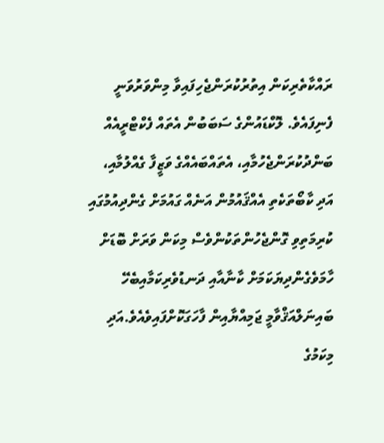ރައްކާތެރިކަން އިތުރުކުރަންޖެހިފައިވާ މިންވަރުވަނީ ފެނިފައެވެ. ލޮކްޑައުންގެ ސަބަބުން އެތައް ފެކްޓްރީއެއް ބަންދުކުރަންޖެހުމާއި، އެތައްބައެއްގެ ވަޒީފާ ގެއްލުމާއި، އަދި ކާބޯތަކެތި އެއްޤައުމުން އަނެއް ގައުމަށް ގެންދިއުމުގައި ކުރިމަތިވި ގޮންޖެހުންތަކުންވެސް މިކަން ވަރަށް ބޮޑަށް ހާމަވެގެންދިޔަކަމަށް ކާނާއާއި ދަނޑުވެރިކަމާއިބެހޭ ބައިނަލްއަޤްވާމީ ޖަމިއްޔާއިން ފާހަގަކޮށްފައިވެއެވެ.އަދި މިކަމުގެ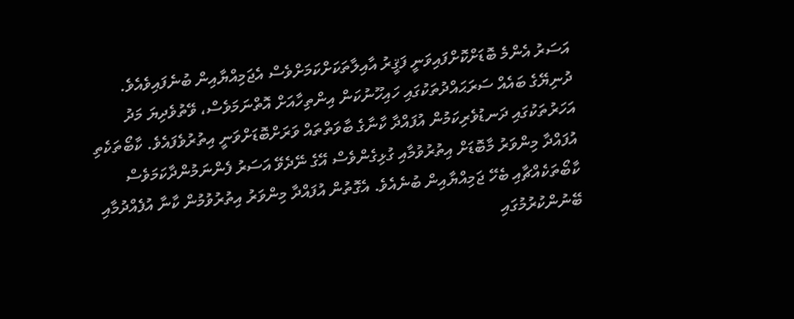އަސަރު އެންމެ ބޮޑަށްކޮށްފައިވަނީ ފަޤީރު އާއިލާތަކަށްކަމަށްވެސް އެޖަމިއްޔާއިން ބުނެފައިވެއެވެ.
ދުނިޔޭގެ ބައެއް ސަރަޙައްދުތަކުގައި ހައިހޫނުކަން އިންތިހާއަށް އޮތްނަމަވެސް، ވޭތުވެދިޔަ މަދު އަހަރުތަކުގައި ދަނޑުވެރިކަމުން އުފައްދާ ކާނާގެ ބާވަތްތައް ވަރަށްބޮޑަށްވަނީ އިތުރުވެފައެވެ. ކާބޯތަކެތި އުފައްދާ މިންވަރު މާބޮޑަށް އިތުރުވުމާއި ގުޅިގެންވެސް އޭގެ ނޭދެވޭ އަސަރު ފެންނަމުންދާކަމަވެސް ކާބޯތަކެއްޗާއި ބެހޭ ޖަމިއްޔާއިން ބުނެއެވެ. އެގޮތުން އުފައްދާ މިންވަރު އިތުރުވުމުން ކާނާ އުފެއްދުމާއި ބޭނުންކުރުމުގައި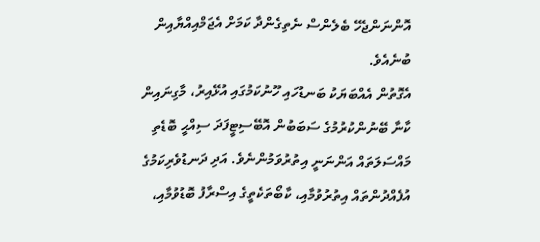އޮންނަންޖެހޭ ބެލެންސް ނެތިގެންދާ ކަމަށް އެޖަމްއިއްޔާއިން ބުނެއެވެ.
އެގޮތުން އެއްބަޔަކު ބަނޑުހައި ހޫނުކަމުގައި އުޅޭއިރު، މާގިނައިން ކާނާ ބޭނުންކުރުމުގެ ސަބަބުން އޮބޭސިޓީފަދަ ސިއްޙީ ބޮޑެތި މައްސަލަތައް އަންނަނީ އިތުރުވަމުންނެވެ. އަދި ދަނޑުވެރިކަމުގެ އުފެއްދުންތައް އިތުރުވުމާއި، ކާބޯތަކެތީގެ އިސްރާފު ބޮޑުވުމާއި،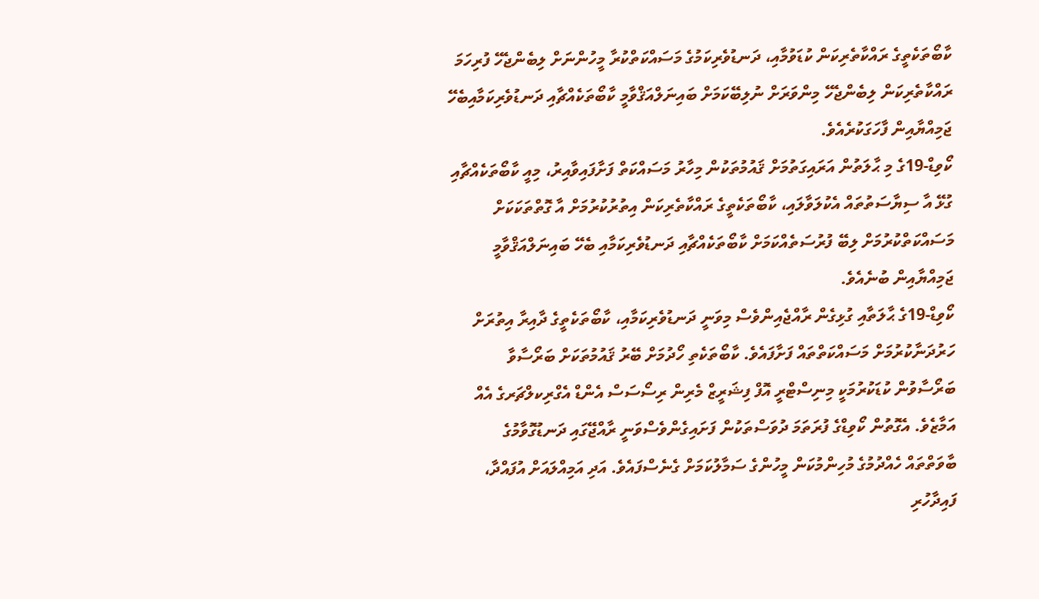ކާބޯތަކެތީގެ ރައްކާތެރިކަން ކުޑަވުމާއި، ދަނޑުވެރިކަމުގެ މަސައްކަތްކުރާ މީހުންނަށް ލިބެންޖެހޭ ފުރިހަމަ ރައްކާތެރިކަން ލިބެންޖެހޭ މިންވަރަށް ނުލިބޭކަމަށް ބައިނަލްއަޤްވާމީ ކާބޯތަކެއްޗާއި ދަނޑުވެރިކަމާއިބެހޭ ޖަމިއްޔާއިން ފާހަގަކުރެއެވެ.
ކޯވިޑް-19ގެ މި ޙާލަތުން އަރައިގަތުމަށް ޤައުމުތަކުން މިހާރު މަސައްކަތް ފަށާފައިވާއިރު، މިއީ ކާބޯތަކެއްޗާއި ގުޅޭ އާ ސިޔާސަތުތައް އެކުލަވާލައި، ކާބޯތަކެތީގެ ރައްކާތެރިކަން އިތުރުކުރުމަށް އާ ގޮތްތަކަކަށް މަސައްކަތްކުރުމަށް ލިބޭ ފުރުސަތެއްކަމަށް ކާބޯތަކެއްޗާއި ދަނޑުވެރިކަމާއި ބެހޭ ބައިނަލްއަޤްވާމީ ޖަމިއްޔާއިން ބުނެއެވެ.
ކޯވިޑް-19ގެ ޙާލަތާއި ގުޅިގެން ރާއްޖެއިންވެސް މިވަނީ ދަނޑުވެރިކަމާއި، ކާބޯތަކެތީގެ ދާއިރާ އިތުރަށް ހަރުދަނާކުރުމަށް މަސައްކަތްތައް ފަށާފައެވެ. ކާބޯތަކެތި ހޯދުމަށް ބޭރު ޤައުމުތަކަށް ބަރޯސާވާ ބަރޯސާވުން ކުޑަކުރުމަކީ މިނިސްޓްރީ އޮފް ފިޝަރީޒް މެރިން ރިސޯސަސް އެންޑް އެގްރިކލްޗަރގެ އެއް އަމާޒެވެ. އެގޮތުން ކޯވިޑްގެ ފުރަތަމަ ދުވަސްތަކުން ފަށައިގެންވެސްވަނީ ރާއްޖޭގައި ދަނޑުގޮވާމުގެ ބާވަތްތައް ހެއްދުމުގެ މުހިންމުކަން މީހުންގެ ސަމާލުކަމަށް ގެނެސްފައެވެ. އަދި އަމިއްލައަށް އުފައްދާ، ފައިދާހުރި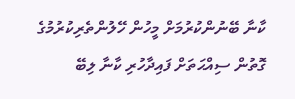ކާނާ ބޭނުންކުރުމަށް މީހުން ހޭލުންތެރިކުރުމުގެ ގޮތުން ސިއްޙަތަށް ފައިދާހުރި ކާނާ ލިބޭ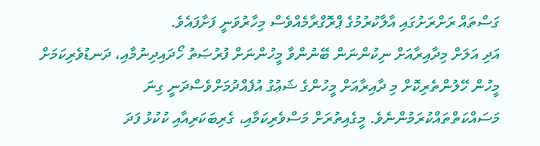ގަސްތައް ރަށްރަށުގައި އާލާކުރުމުގެ ޕްރޮގްރާމެއްވެސް މިހާރުވަނީ ފަށާފައެވެ.
އަދި އަލަށް މިދާއިރާއަށް ނިކުންނަން ބޭނުންވާ މީހުންނަށް ފުރުޞަތު ހޯދައިދިނުމާއި، ދަނޑުވެރިކަމަށް މީހުން ހޭލުންތެރިކޮށް މި ދާއިރާއަށް މީހުންގެ ޝަޢުގު އުފެއްދުމަށްވެސްދަނީ ގިނަ މަސައްކަތްތައްކުރަމުންނެވެ. މީގެއިތުރަށް މަސްވެރިކަމާއި، ގެރިބަކަރިއާއި ކުކުޅު ފަދަ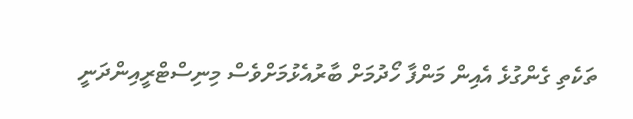ތަކެތި ގެންގުޅެ އެއިން މަންފާ ހޯދުމަށް ބާރުއެޅުމަށްވެސް މިނިސްޓްރީއިންދަނީ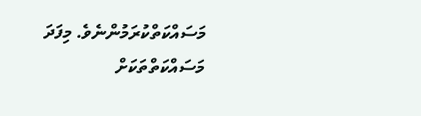މަސައްކަތްކުރަމުންނެވެ. މިފަދަ މަސައްކަތްތަކަށް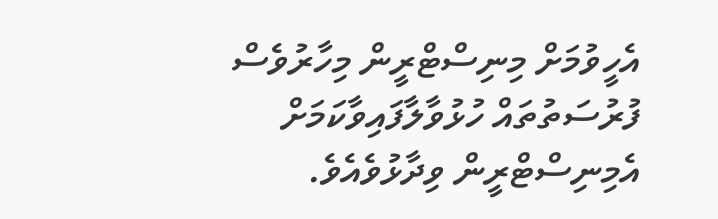އެހީވުމަށް މިނިސްޓްރީން މިހާރުވެސް ފުރުސަތުތައް ހުޅުވާލާފައިވާކަމަށް އެމިނިސްޓްރީން ވިދާޅުވެއެވެ.